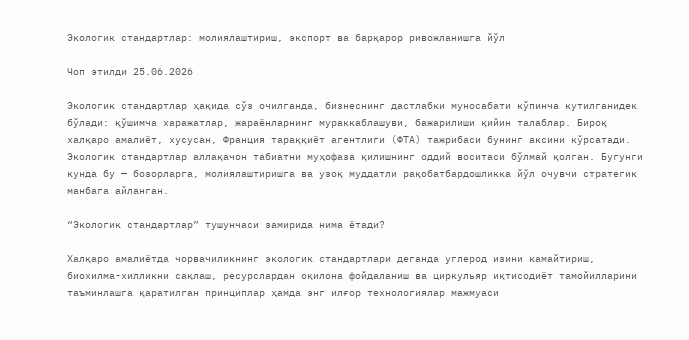Экологик стандартлар: молиялаштириш, экспорт ва барқарор ривожланишга йўл

Чоп этилди 25.06.2026

Экологик стандартлар ҳақида сўз очилганда, бизнеснинг дастлабки муносабати кўпинча кутилганидек бўлади: қўшимча харажатлар, жараёнларнинг мураккаблашуви, бажарилиши қийин талаблар. Бироқ халқаро амалиёт, хусусан, Франция тараққиёт агентлиги (ФТА) тажрибаси бунинг аксини кўрсатади. Экологик стандартлар аллақачон табиатни муҳофаза қилишнинг оддий воситаси бўлмай қолган. Бугунги кунда бу — бозорларга, молиялаштиришга ва узоқ муддатли рақобатбардошликка йўл очувчи стратегик манбага айланган.

“Экологик стандартлар” тушунчаси замирида нима ётади?

Халқаро амалиётда чорвачиликнинг экологик стандартлари деганда углерод изини камайтириш, биохилма-хилликни сақлаш, ресурслардан оқилона фойдаланиш ва циркульяр иқтисодиёт тамойилларини таъминлашга қаратилган принциплар ҳамда энг илғор технологиялар мажмуаси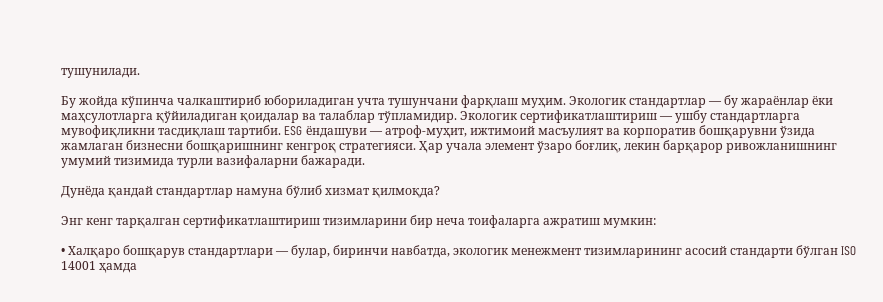тушунилади.

Бу жойда кўпинча чалкаштириб юбориладиган учта тушунчани фарқлаш муҳим. Экологик стандартлар — бу жараёнлар ёки маҳсулотларга қўйиладиган қоидалар ва талаблар тўпламидир. Экологик сертификатлаштириш — ушбу стандартларга мувофиқликни тасдиқлаш тартиби. ESG ёндашуви — атроф-муҳит, ижтимоий масъулият ва корпоратив бошқарувни ўзида жамлаган бизнесни бошқаришнинг кенгроқ стратегияси. Ҳар учала элемент ўзаро боғлиқ, лекин барқарор ривожланишнинг умумий тизимида турли вазифаларни бажаради.

Дунёда қандай стандартлар намуна бўлиб хизмат қилмоқда?

Энг кенг тарқалган сертификатлаштириш тизимларини бир неча тоифаларга ажратиш мумкин:

• Халқаро бошқарув стандартлари — булар, биринчи навбатда, экологик менежмент тизимларининг асосий стандарти бўлган ISO 14001 ҳамда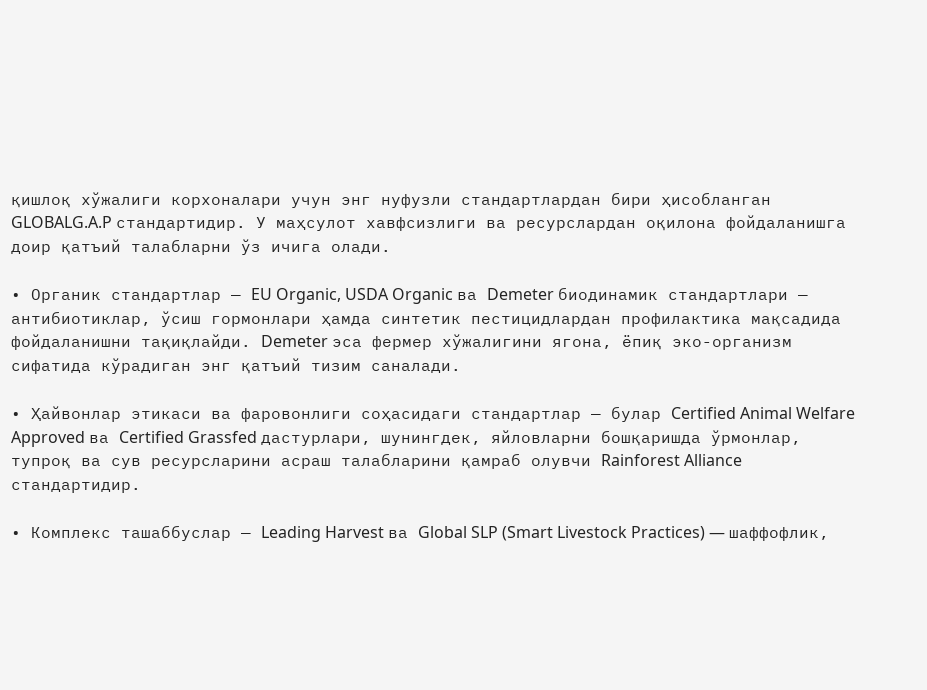қишлоқ хўжалиги корхоналари учун энг нуфузли стандартлардан бири ҳисобланган GLOBALG.A.P стандартидир. У маҳсулот хавфсизлиги ва ресурслардан оқилона фойдаланишга доир қатъий талабларни ўз ичига олади.

• Органик стандартлар — EU Organic, USDA Organic ва Demeter биодинамик стандартлари — антибиотиклар, ўсиш гормонлари ҳамда синтетик пестицидлардан профилактика мақсадида фойдаланишни тақиқлайди. Demeter эса фермер хўжалигини ягона, ёпиқ эко-организм сифатида кўрадиган энг қатъий тизим саналади.

• Ҳайвонлар этикаси ва фаровонлиги соҳасидаги стандартлар — булар Certified Animal Welfare Approved ва Certified Grassfed дастурлари, шунингдек, яйловларни бошқаришда ўрмонлар, тупроқ ва сув ресурсларини асраш талабларини қамраб олувчи Rainforest Alliance стандартидир.

• Комплекс ташаббуслар — Leading Harvest ва Global SLP (Smart Livestock Practices) — шаффофлик,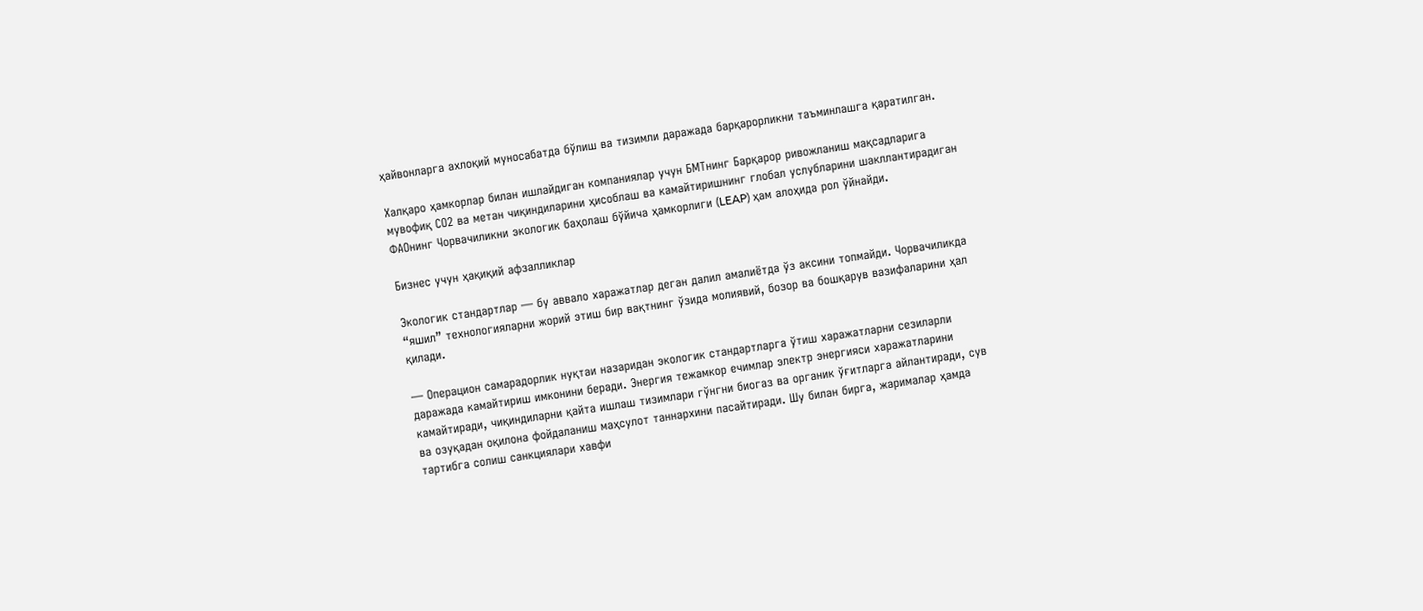ҳайвонларга ахлоқий муносабатда бўлиш ва тизимли даражада барқарорликни таъминлашга қаратилган.

Халқаро ҳамкорлар билан ишлайдиган компаниялар учун БМТнинг Барқарор ривожланиш мақсадларига мувофиқ CО2 ва метан чиқиндиларини ҳисоблаш ва камайтиришнинг глобал услубларини шакллантирадиган ФАОнинг Чорвачиликни экологик баҳолаш бўйича ҳамкорлиги (LEAP) ҳам алоҳида рол ўйнайди.

Бизнес учун ҳақиқий афзалликлар

Экологик стандартлар — бу аввало харажатлар деган далил амалиётда ўз аксини топмайди. Чорвачиликда “яшил” технологияларни жорий этиш бир вақтнинг ўзида молиявий, бозор ва бошқарув вазифаларини ҳал қилади.

— Операцион самарадорлик нуқтаи назаридан экологик стандартларга ўтиш харажатларни сезиларли даражада камайтириш имконини беради. Энергия тежамкор ечимлар электр энергияси харажатларини камайтиради, чиқиндиларни қайта ишлаш тизимлари гўнгни биогаз ва органик ўғитларга айлантиради, сув ва озуқадан оқилона фойдаланиш маҳсулот таннархини пасайтиради. Шу билан бирга, жарималар ҳамда тартибга солиш санкциялари хавфи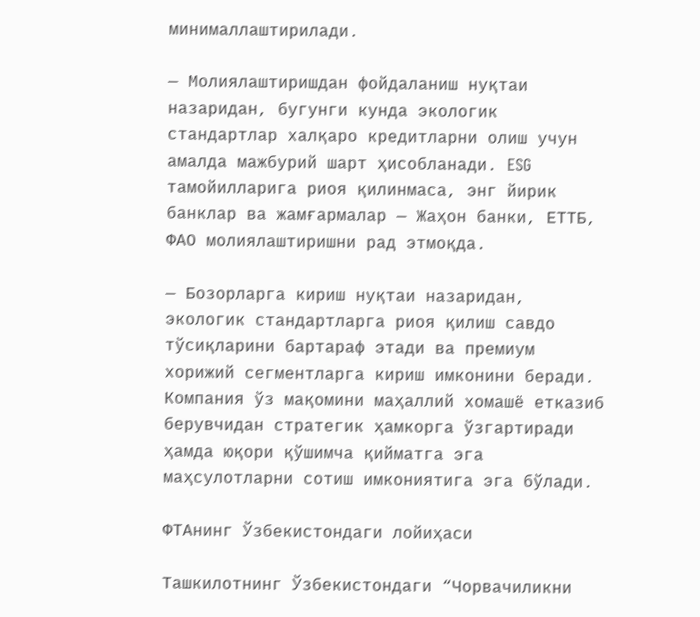минималлаштирилади.

— Молиялаштиришдан фойдаланиш нуқтаи назаридан, бугунги кунда экологик стандартлар халқаро кредитларни олиш учун амалда мажбурий шарт ҳисобланади. ESG тамойилларига риоя қилинмаса, энг йирик банклар ва жамғармалар — Жаҳон банки, ЕТТБ, ФАО молиялаштиришни рад этмоқда.

— Бозорларга кириш нуқтаи назаридан, экологик стандартларга риоя қилиш савдо тўсиқларини бартараф этади ва премиум хорижий сегментларга кириш имконини беради. Компания ўз мақомини маҳаллий хомашё етказиб берувчидан стратегик ҳамкорга ўзгартиради ҳамда юқори қўшимча қийматга эга маҳсулотларни сотиш имкониятига эга бўлади.

ФТАнинг Ўзбекистондаги лойиҳаси

Ташкилотнинг Ўзбекистондаги “Чорвачиликни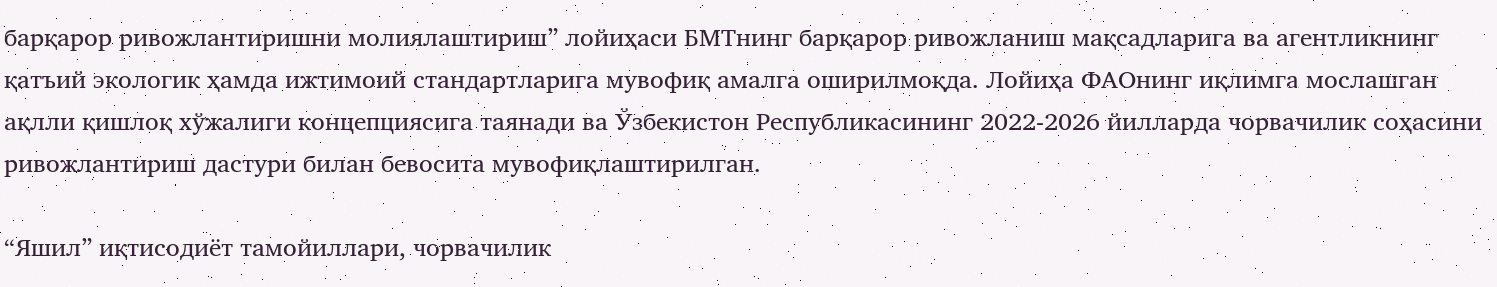барқарор ривожлантиришни молиялаштириш” лойиҳаси БМТнинг барқарор ривожланиш мақсадларига ва агентликнинг қатъий экологик ҳамда ижтимоий стандартларига мувофиқ амалга оширилмоқда. Лойиҳа ФАОнинг иқлимга мослашган ақлли қишлоқ хўжалиги концепциясига таянади ва Ўзбекистон Республикасининг 2022-2026 йилларда чорвачилик соҳасини ривожлантириш дастури билан бевосита мувофиқлаштирилган.

“Яшил” иқтисодиёт тамойиллари, чорвачилик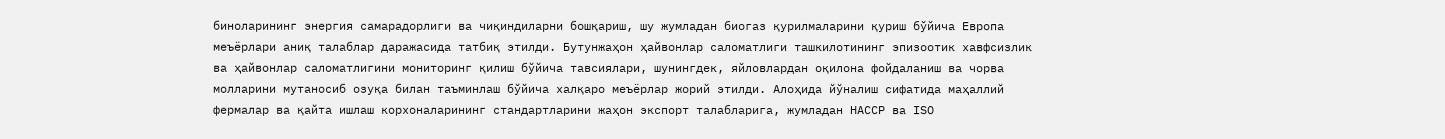биноларининг энергия самарадорлиги ва чиқиндиларни бошқариш, шу жумладан биогаз қурилмаларини қуриш бўйича Европа меъёрлари аниқ талаблар даражасида татбиқ этилди. Бутунжаҳон ҳайвонлар саломатлиги ташкилотининг эпизоотик хавфсизлик ва ҳайвонлар саломатлигини мониторинг қилиш бўйича тавсиялари, шунингдек, яйловлардан оқилона фойдаланиш ва чорва молларини мутаносиб озуқа билан таъминлаш бўйича халқаро меъёрлар жорий этилди. Алоҳида йўналиш сифатида маҳаллий фермалар ва қайта ишлаш корхоналарининг стандартларини жаҳон экспорт талабларига, жумладан HACCP ва ISO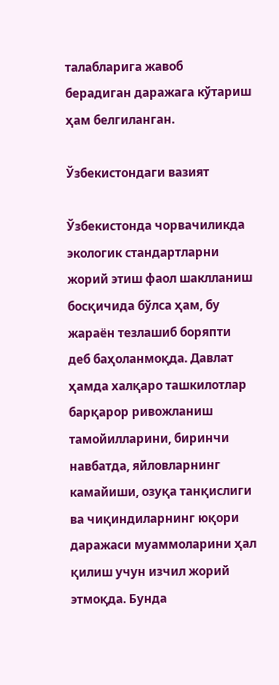талабларига жавоб берадиган даражага кўтариш ҳам белгиланган.

Ўзбекистондаги вазият

Ўзбекистонда чорвачиликда экологик стандартларни жорий этиш фаол шаклланиш босқичида бўлса ҳам, бу жараён тезлашиб боряпти деб баҳоланмоқда. Давлат ҳамда халқаро ташкилотлар барқарор ривожланиш тамойилларини, биринчи навбатда, яйловларнинг камайиши, озуқа танқислиги ва чиқиндиларнинг юқори даражаси муаммоларини ҳал қилиш учун изчил жорий этмоқда. Бунда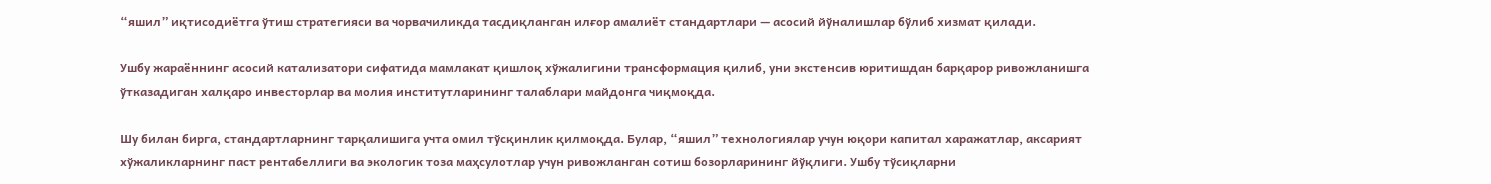“яшил” иқтисодиётга ўтиш стратегияси ва чорвачиликда тасдиқланган илғор амалиёт стандартлари — асосий йўналишлар бўлиб хизмат қилади.

Ушбу жараённинг асосий катализатори сифатида мамлакат қишлоқ хўжалигини трансформация қилиб, уни экстенсив юритишдан барқарор ривожланишга ўтказадиган халқаро инвесторлар ва молия институтларининг талаблари майдонга чиқмоқда.

Шу билан бирга, стандартларнинг тарқалишига учта омил тўсқинлик қилмоқда. Булар, “яшил” технологиялар учун юқори капитал харажатлар, аксарият хўжаликларнинг паст рентабеллиги ва экологик тоза маҳсулотлар учун ривожланган сотиш бозорларининг йўқлиги. Ушбу тўсиқларни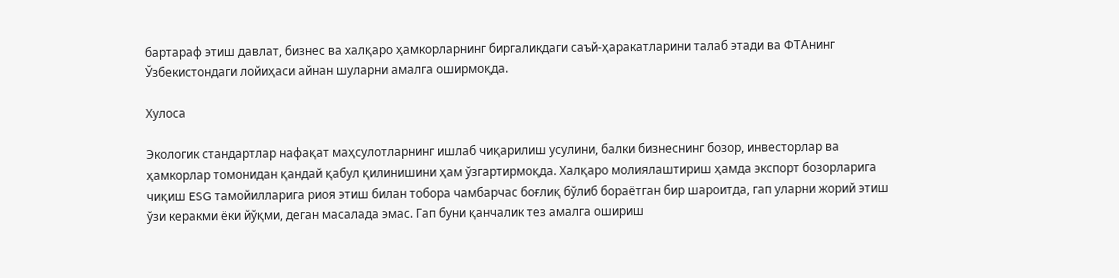бартараф этиш давлат, бизнес ва халқаро ҳамкорларнинг биргаликдаги саъй-ҳаракатларини талаб этади ва ФТАнинг Ўзбекистондаги лойиҳаси айнан шуларни амалга оширмоқда.

Хулоса

Экологик стандартлар нафақат маҳсулотларнинг ишлаб чиқарилиш усулини, балки бизнеснинг бозор, инвесторлар ва ҳамкорлар томонидан қандай қабул қилинишини ҳам ўзгартирмоқда. Халқаро молиялаштириш ҳамда экспорт бозорларига чиқиш ESG тамойилларига риоя этиш билан тобора чамбарчас боғлиқ бўлиб бораётган бир шароитда, гап уларни жорий этиш ўзи керакми ёки йўқми, деган масалада эмас. Гап буни қанчалик тез амалга ошириш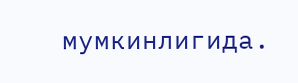мумкинлигида.